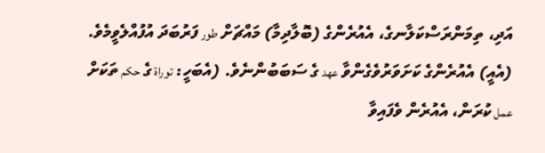އަދި، ތިމަންރަސްކަލާނގެ، އެއުރެންގެ (ބޮލާދިމާ) މައްޗަށް طور ފަރުބަދަ އުފުއްލެވީމެވެ. (އެއީ) އެއުރެންގެ ކަށަވަރުވެގެންވާ عهد ގެ ސަބަބުންނެވެ. (އެބަހީ: توراة ގެ حكم ތަކަށް عمل ކުރަން، އެއުރެން ވެފައިވާ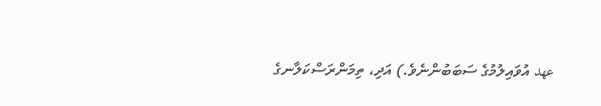عهد އުވައިލުމުގެ ސަބަބުންނެވެ.) އަދި، ތިމަންރަސްކަލާނގެ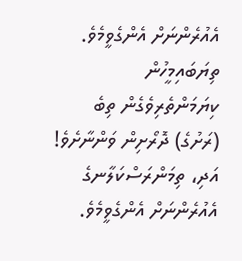އެއުރެންނަށް އެންގެވީމެވެ. ތިޔަބައިމީހުން ކިޔަމަންތެރިވެގެން ތިބެ (ރަށުގެ) ދޮރޯށިން ވަންނާށެވެ! އަދި، ތިމަންރަސްކަލާނގެ އެއުރެންނަށް އެންގެވީމެވެ.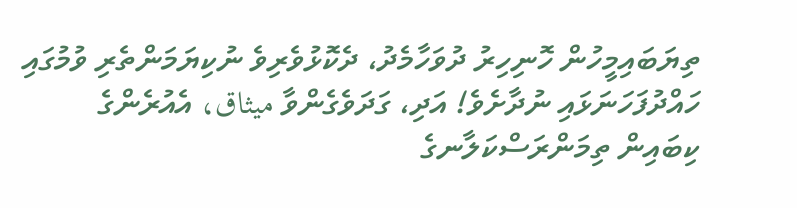ތިޔަބައިމީހުން ހޮނިހިރު ދުވަހާމެދު، ދެކޮޅުވެރިވެ ނުކިޔަމަންތެރި ވުމުގައި ހައްދުފަހަނަޅައި ނުދާށެވެ! އަދި، ގަދަވެގެންވާ ميثاق، އެއުރެންގެ ކިބައިން ތިމަންރަސްކަލާނގެ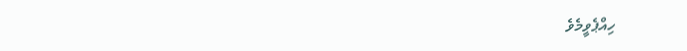ހިއްޕެވީމެވެ